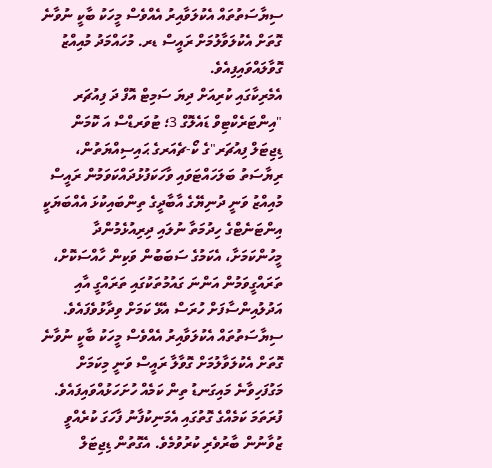ސިޔާސަތުތައް އެކުލަވާއިރު އެއްވެސް މީހަކު ބާކީ ނުވާނެ ގޮތަށް އެކުލަވާލުމަށް ރައީސް ޑރ. މުހައްމަދު މުއިއްޒު ގޮވާލައްވައިފިއެވެ.
އެމެރިކާގައި ކުރިއަށް ދިޔަ ސަމިޓް އޮފް ދަ ފިއުޗަރ "އިންޓަރެކްޓިވް ޑައެލޮގް 3؛ ޓުވަރޑްސް އަ ކޮމަން ޑިޖިޓަލް ފިއުޗަރ"ގެ ކޯ-ޗެއަރގެ ޙައިސިއްޔަތުން، ރިޔާސަތު ބަލަހައްޓަވައި ވާހަކަފުޅުދައްކަވަމުން ރައީސް މުއިއްޒު ވަނީ ދުނިޔޭގެ އާބާދީގެ ތިންބައިކުޅަ އެއްބަޔަކީ އިންޓަނެޓްގެ ހިދުމަތާ ނުލައި ދިރިއުޅެމުންދާ މީހުންކަމަށާ، އެކަމުގެ ސަބަބުން ވަކިން ހާއްސަކޮށް، ތަރައްގީވަމުން އަންނަ ގައުމުތަކުގައި ތަރައްގީ އާއި އަދުލުއިންސާފަށް ހުރަސް އެޅޭ ކަމަށް ވިދާޅުވެފައެވެ.
ސިޔާސަތުތައް އެކުލަވާއިރު އެއްވެސް މީހަކު ބާކީ ނުވާނެ ގޮތަށް އެކުލަވާލުމަށް ގޮވާލާ ރައީސް ވަނީ މިކަމަށް މަގުފަހިވާނެ މައިގަނޑު ތިން ކަމެއް ހުށަހަޅުއްވައިފައެވެ.
ފުރަތަމަ ކަމެއްގެ ގޮތުގައި އެމަނިކުފާނު ފާހަގަ ކުރެއްވީ ޒުވާނުން ބާރުވެރި ކުރުވުމެވެ. އެގޮތުން ޑިޖިޓަލް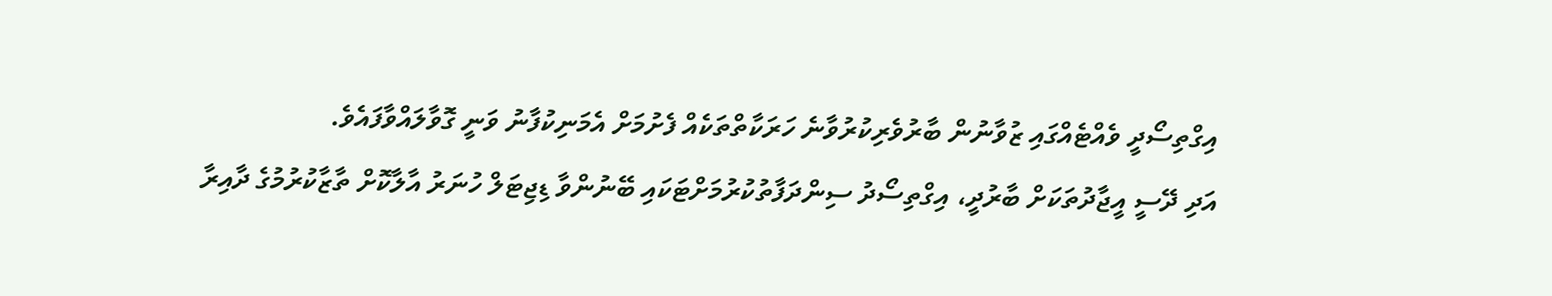އިގްތިސޯދީ ވެއްޓެއްގައި ޒުވާނުން ބާރުވެރިކުރުވާނެ ހަރަކާތްތަކެއް ފެށުމަށް އެމަނިކުފާނު ވަނީ ގޮވާލައްވާފައެވެ.
އަދި ދޭސީ އީޖާދުތަކަށް ބާރުދީ، އިގްތިސޯދު ސިންދަފާތުކުރުމަށްޓަކައި ބޭނުންވާ ޑިޖިޓަލް ހުނަރު އާލާކޮށް ތާޒާކުރުމުގެ ދާއިރާ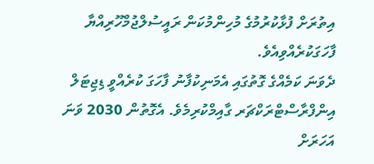އިތުރަށް ފުޅާކުރުމުގެ މުހިންމުކަން ރައީސުލްޖުމްހޫރިއްޔާ ފާހަގަކުރެއްވިއެވެ.
ދެވަނަ ކަމެއްގެ ގޮތުގައި އެމަނިކުފާނު ފާހަގަ ކުރެއްވީ ޑިޖިޓަލް އިންފްރާސްޓްރަކްޗަރ ގާއިމްކުރިމެވެ. އެގޮތުން 2030 ވަނަ އަހަރަށް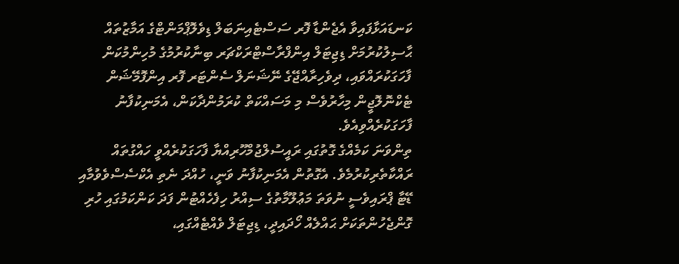ކަނޑައަޅާފައިވާ އެޖެންޑާ ފޮރ ސަސްޓެއިނަބަލް ޑިވެލޮޕްމަންޓްގެ އަމާޒުތައް ޙާސިލުކުރުމަށް ޑިޖިޓަލް އިންފްރާސްޓްރަކްޗަރ ބިނާކުރުމުގެ މުހިންމުކަން ފާހަގަކުރައްވައި، ދިވެހިރާއްޖޭގެ ނޭޝަނަލް ސެންޓަރ ފޮރ އިންފޮމޭޝަން ޓެކްނޮލޮޖީން މިހާރުވެސް މި މަސައްކަތް ކުރަމުންދާކަން، އެމަނިކުފާނު ފާހަގަކުރެއްވިއެވެ.
ތިންވަނަ ކަމެއްގެ ގޮތުގައި ރައީސުލްޖުމްހޫރިއްޔާ ފާހަގަކުރެއްވީ ހައްގުތައް ރައްކާތެރިކުރުމެވެ. އެގޮތުން އެމަނިކުފާނު ވަނީ، ހުއްދަ ނެތި އެކްސެސްވެވުމާއި ޑޭޓާ ޕްރައިވެސީ ނުވަތަ މަޢުލޫމާތުގެ ސިއްރު ހިފެހެއްޓުން ފަދަ ކަންކަމުގައި ހުރި ގޮންޖެހުންތަކަށް ޙައްލެއް ހޯދައިދީ، ޑިޖިޓަލް ވެއްޓެއްގައި،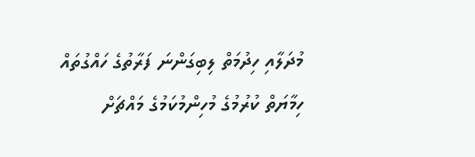މުދަލާއި ހިދުމަތް ލިބިގަންނަ ފަރާތުގެ ހައްގުތައް ހިމާޔަތް ކުރުމުގެ މުހިންމުކަމުގެ މައްޗަށް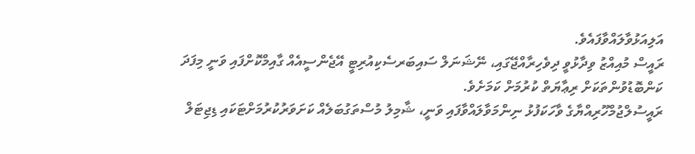އަލިއަޅުވާލައްވާފައެވެ.
ރައީސް މުއިއްޒު ވިދާޅުވީ ދިވެހިރާއްޖޭގައި، ނޭޝަނަލް ސައިބަރސެކިއުރިޓީ އޭޖެންސީއެއް ގާއިމްކޮށްފައި ވަނީ މިފަދަ ކަންބޮޑުވުންތަކަށް ރިޢާޔަތް ކުރުމަށް ކަމަށެވެ.
ރައީސުލްޖުމްހޫރިއްޔާގެ ވާހަކަފުޅު ނިންމަވާލައްވާފައި ވަނީ، ޝާމިލު މުސްތަގުބަލެއް ކަށަވަރުކުރުމަށްޓަކައި ޑިޖިޓަލް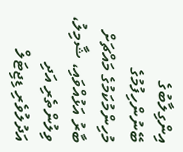އިންގިލާބުގެ ބޭނުންހިފުމުގެ މުހިންމުކަމުގެ މައްޗަށް ބާރު އަޅުއްވައި، ޝާމިލު، ވިލުންތެރި އަދި އަދުލުވެރި ޑިޖިޓަލް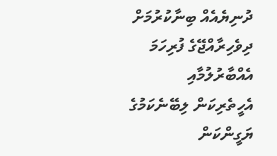ދުނިޔެއެއް ބިނާކުރުމަށް ދިވެހިރާއްޖޭގެ ފުރިހަމަ އެއްބާރުލުމާއި އެހީތެރިކަން ލިބޭނެކަމުގެ ޔަގީންކަން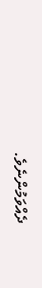ދެއްވަމުންނެވެ.